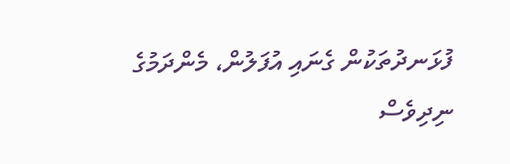ފުޅަނދުތަކުން ގެނައި އުފަލުން، މެންދަމުގެ ނިދިވެސް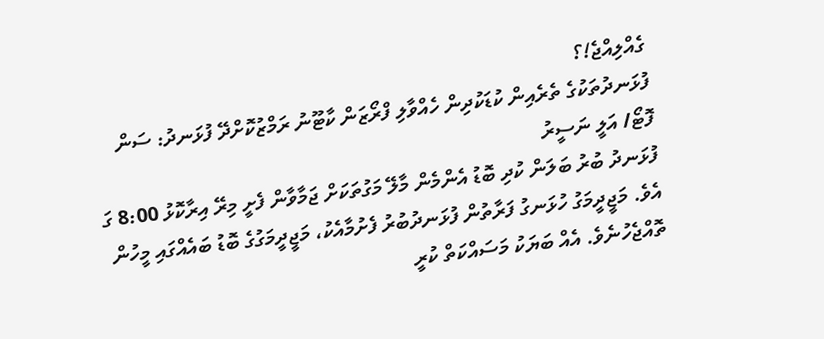ގެއްލިއްޖެ!؟
ފުޅަނދުތަކުގެ ތެރެއިން ކުޑަކުދިން ހެއްވާލި ފްރޯޒަން ކާޓޫނު ރަމްޒުކޮށްދޭ ފުޅަނދު: ސަން ފޮޓޯ/ އަލީ ނަސީރު
ފުޅަނދު ބުރު ބަލަން ކުދި ބޮޑު އެންމެން މާލޭ މަގުތަކަށް ޖަމާވާން ފެށީ މިރޭ އިރާކޮޅު 8:00 ގަ އެވެ. މަޖީދީމަގު ހުޅަނގު ފަރާތުން ފުޅަނދުބުރު ފެށުމާއެކު، މަޖީދީމަގުގެ ބޮޑު ބައެއްގައި މީހުން ތޮއްޖެހުނެވެ. އެއް ބަޔަކު މަސައްކަތް ކުރީ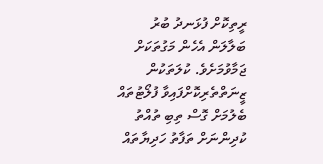ރީތިކޮށް ފުޅަނދު ބުރު ބަލާލަން އެހެން މަގުތަކަށް ޖަމާވުމަށެވެ. ކުލަތަކުން ޒީނަތްތެރިކޮށްފައިވާ ފުލޯޓުތައް ބެލުމަށް ގޮސް ތިބި ތުއްތު ކުދިންނަށް ތަފާތު ހަދިޔާތައް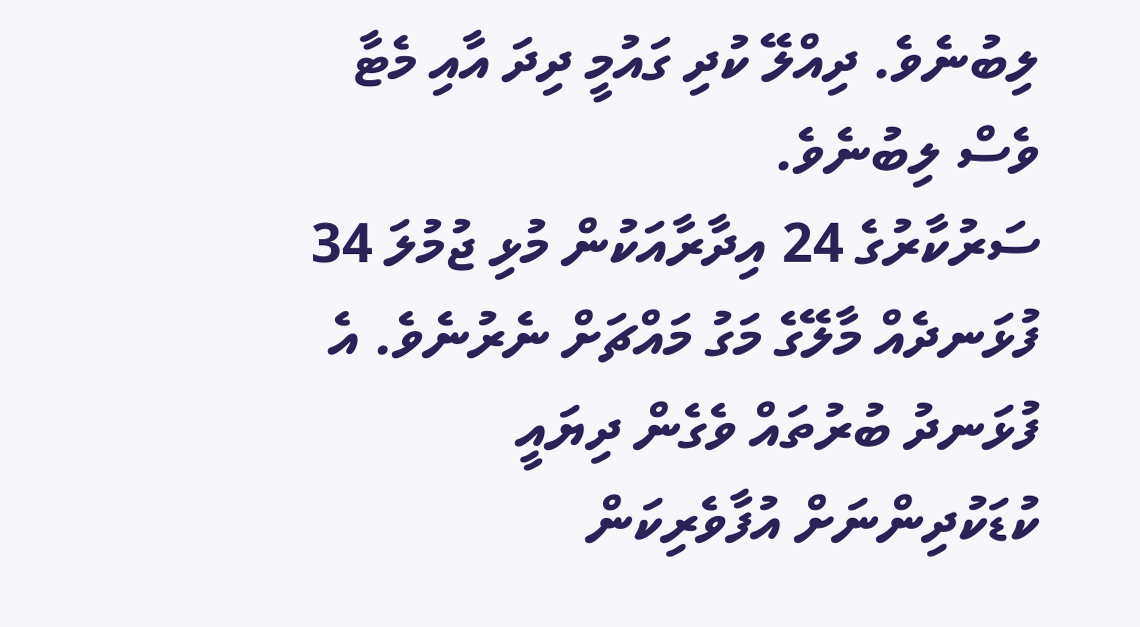ލިބުނެވެ. ދިއްލޭ ކުދި ގައުމީ ދިދަ އާއި މެޓާ ވެސް ލިބުނެވެ.
ސަރުކާރުގެ 24 އިދާރާއަކުން މުޅި ޖުމުލަ 34 ފުޅަނދެއް މާލޭގެ މަގު މައްޗަށް ނެރުނެވެ. އެ ފުޅަނދު ބުރުތައް ވެގެން ދިޔައީ ކުޑަކުދިންނަށް އުފާވެރިކަން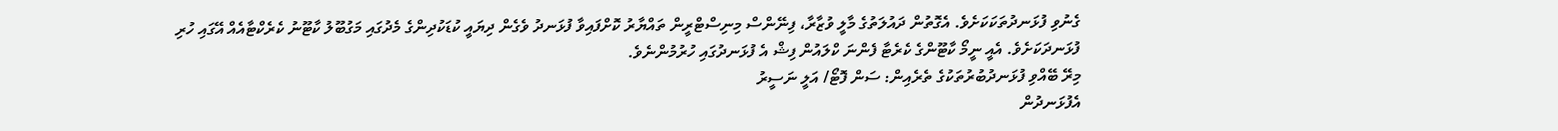ގެނުވި ފުޅަނދުތަކަކަށެވެ. އެގޮތުން ދައުލަތުގެ މާލީ ވުޒާރާ، ފިނޭންސް މިނިސްޓްރީން ތައްޔާރު ކޮށްފައިވާ ފުޅަނދު ވެގެން ދިޔައީ ކުޑަކުދިންގެ މެދުގައި މަގުބޫލު ކާޓޫނު ކެރެކްޓާއެއް އޭގައި ހުރި ފުޅަނދަކަށެވެ. އެއީ ނީމޯ ކާޓޫންގެ ކެރެޓާ ފެންނަ ކްލައުން ފިޝް އެ ފުޅަނދުގައި ހުރުމުންނެވެ.
މިރޭ ބޭއްވި ފުޅަނދުބުރުތަކުގެ ތެރެއިން: ސަން ފޮޓޯ/ އަލީ ނަސީރު
އެފުޅަނދުން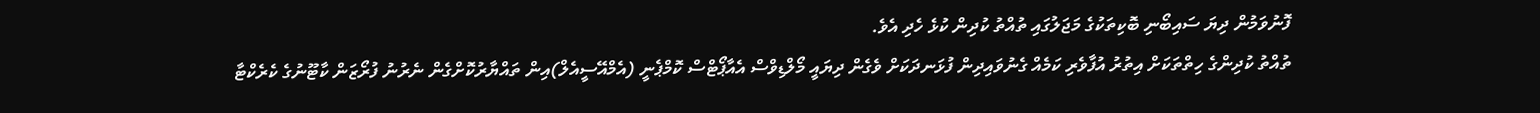ފޮނުވަމުން ދިޔަ ސައިބޯނި ބޮކިތަކުގެ މަޖަލުގައި ތުއްތު ކުދިން ކުޅެ ހެދި އެވެ.
ތުއްތު ކުދިންގެ ހިތްތަކަށް އިތުރު އުފާވެރި ކަމެއް ގެނުވައިދިން ފުޅަނދަކަށް ވެގެން ދިޔައީ މޯލްޑިވްސް އެއާޕޯޓްސް ކޮމްޕެނީ (އެމްއޭސީއެލް)އިން ތައްޔާރުކޮށްގެން ނެރުނު ފުރޯޒަން ކާޓޫނުގެ ކެރެކްޓާ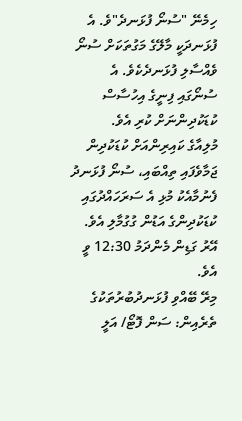ހިމެނޭ "ސުނޯ ފުޅަނދެ"ވެ. އެ ފުޅަނދަކީ މާލޭގެ މަގުތަކަށް ސުނޯ ވެއްސާލި ފުޅަނދެކެވެ. އެ ސުނޯގައި ފިނީގެ އިހުސާސް ކުޑަކުދިންނަށް ކުރި އެވެ.
މުލިއާގެ ކައިރިންއަށް ކުޑަކުދިން ޖަމާވެފައި ތިއްބައި، ސުނޯ ފުޅަނދު ފެނުމާއެކު މުޅި އެ ސަރަހައްދުގައި ކުޑަކުދިންގެ އަޑުން ގުގުމާލި އެވެ. އޭރު ގަޑިން މެންދަމު 12:30 ވީ އެވެ.
މިރޭ ބޭއްވި ފުޅަނދުބުރުތަކުގެ ތެރެއިން: ސަން ފޮޓޯ/ އަލީ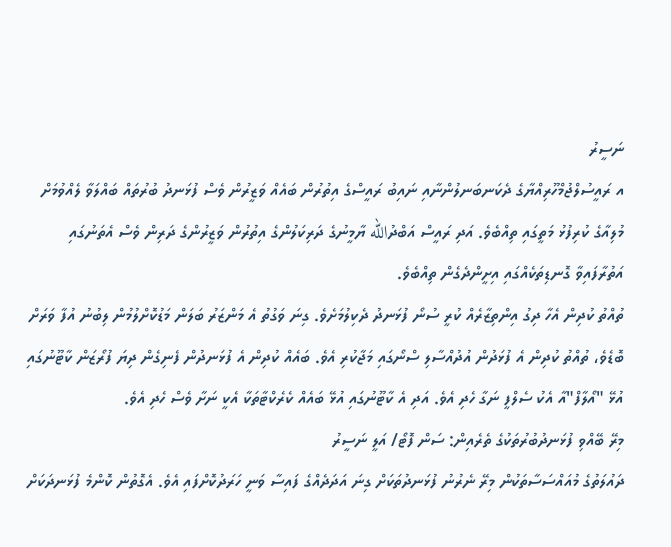ނަސީރު
އ ރައީސުލްޖުމްހޫރިއްޔާގެ ދެކަނބަނލުންނާއި ނައިބު ރައީސްގެ އިތުރުން ބައެއް ވަޒީރުން ވެސް ފުޅަނދު ބުރުތައް ބައްލަވާ ލެއްވުމަށް މުލިއާގެ ކުރިފުޅު މަތީގައި ތިއްބެވެ. އަދި ރައީސް އަބްދުالله ޔާމީނުގެ ދަރިކަލުންގެ އިތުރުން ވަޒީރުންގެ ދަރިން ވެސް އެތަނުގައި އަތުރާފައިވާ ގޮނޑިތަކެއްގައި އިށީންދެގެން ތިއްބެވެ.
ތުއްތު ކުދިން އެހާ ދިގު އިންތިޒާރެއް ކުރީ ސުނޯ ފުޅަނދު ދެކިލުމަށެވެ. ގިނަ ވަގުތު އެ މަންޒަރު ބަލަން މަޑުކޮށްލުމުން ލިބުނު އުފާ ވަރަށް ބޮޑެވެ، ތުއްތު ކުދިން އެ ފުޅަދުން އުދުއްސާލި ސްނޯގައި މަޖާކުރި އެވެ. ބައެއް ކުދިން އެ ފުޅަނދުން ފެނިގެން ދިޔަ ފުރޯޒަން ކާޓޫނުގައި އުޅޭ "އޯލާފް"އާ އެކު ސެލްފީ ނަގާ ހެދި އެވެ. އަދި އެ ކާޓޫނުގައި އުޅޭ ބައެއް ކެރެކްޓާތަކާ އެކީ ނަށާ ވެސް ހެދި އެވެ.
މިރޭ ބޭއްވި ފުޅަނދުބުރުތަކުގެ ތެރެއިން: ސަން ފޮޓޯ/ އަލީ ނަސީރު
ދައުލަތުގެ މުއައްސަސާތަކުން މިރޭ ނެރުނު ފުޅަނދުތަކަށް ގިނަ އަދަދެއްގެ ފައިސާ ވަނީ ހަރަދުކޮށްފައި އެވެ. އެގޮތުން ކޮންމެ ފުޅަނދަކަށް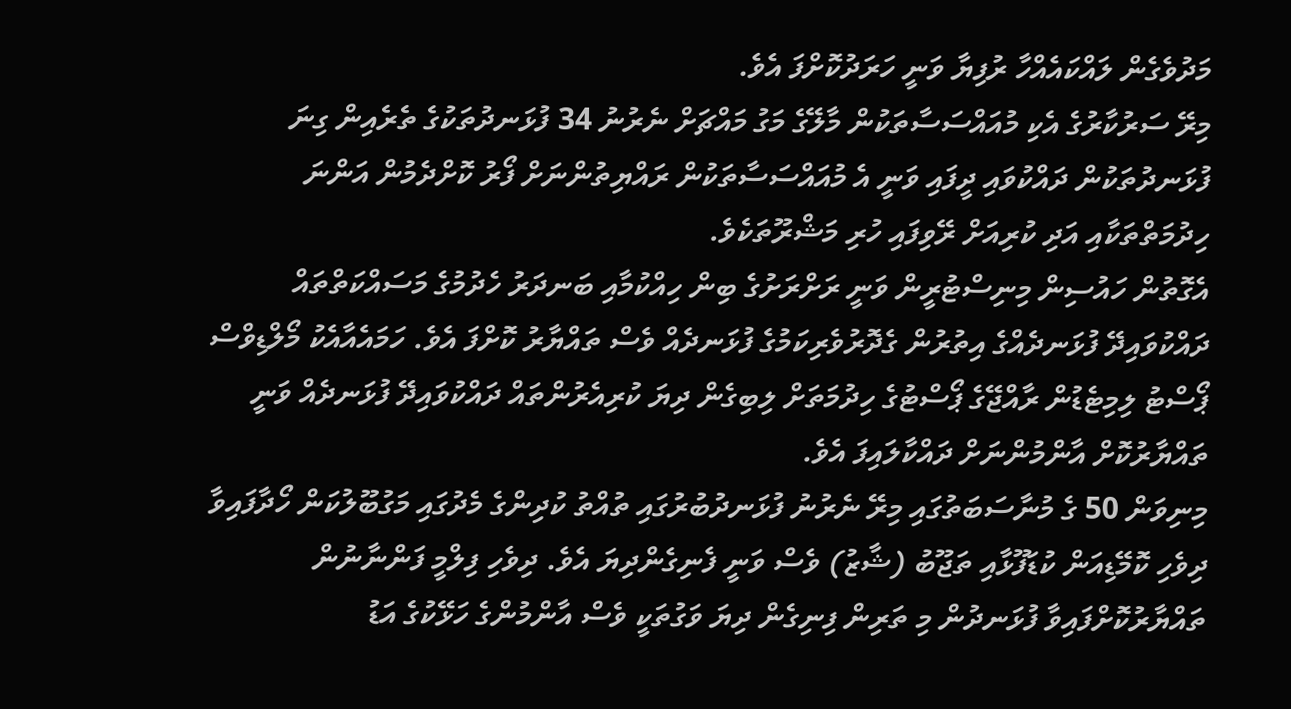މަދުވެގެން ލައްކައެއްހާ ރުފިޔާ ވަނީ ހަރަދުކޮށްފަ އެވެ.
މިރޭ ސަރުކާރުގެ އެކި މުއައްސަސާތަކުން މާލޭގެ މަގު މައްޗަށް ނެރުނު 34 ފުޅަނދުތަކުގެ ތެރެއިން ގިނަ ފުޅަނދުތަކުން ދައްކުވައި ދީފައި ވަނީ އެ މުއައްސަސާތަކުން ރައްޔިތުންނަށް ފޯރު ކޮށްދެމުން އަންނަ ހިދުމަތްތަކާއި އަދި ކުރިއަށް ރޭވިފައި ހުރި މަޝްރޫތަކެވެ.
އެގޮތުން ހައުސިން މިނިސްޓުރީން ވަނީ ރަށްރަށުގެ ބިން ހިއްކުމާއި ބަނދަރު ހެދުމުގެ މަސައްކަތްތައް ދައްކުވައިދޭ ފުޅަނދެއްގެ އިތުރުން ގެދޮރުވެރިކަމުގެ ފުޅަނދެއް ވެސް ތައްޔާރު ކޮށްފަ އެވެ. ހަމައެއާއެކު މޯލްޑިވްސް ޕޯސްޓު ލިމިޓެޑުން ރާއްޖޭގެ ޕޯސްޓުގެ ހިދުމަތަށް ލިބިގެން ދިޔަ ކުރިއެރުންތައް ދައްކުވައިދޭ ފުޅަނދެއް ވަނީ ތައްޔާރުކޮށް އާންމުންނަށް ދައްކާލައިފަ އެވެ.
މިނިވަން 50 ގެ މުނާސަބަތުގައި މިރޭ ނެރުނު ފުޅަނދުބުރުގައި ތުއްތު ކުދިންގެ މެދުގައި މަގުބޫލުކަން ހޯދާފައިވާ ދިވެހި ކޮމޭޑިއަން ކުޑަފޫޅާއި ތަޖޫބު (ޝާޒު) ވެސް ވަނީ ފެނިގެންދިޔަ އެވެ. ދިވެހި ފިލްމީ ފަންނާނުން ތައްޔާރުކޮށްފައިވާ ފުޅަނދުން މި ތަރިން ފިނިގެން ދިޔަ ވަގުތަކީ ވެސް އާންމުންގެ ހަޅޭކުގެ އަޑު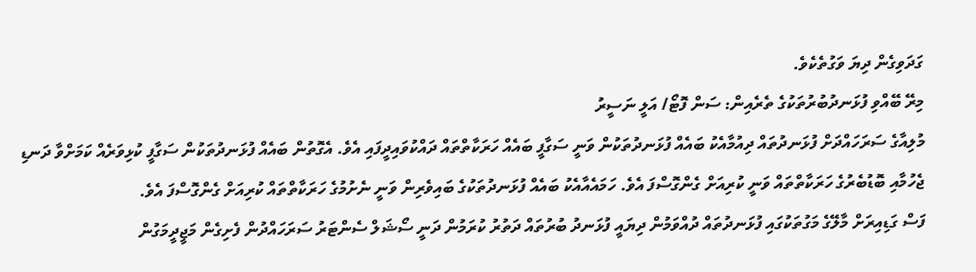ގަދަވިގެން ދިޔަ ވަގުތެކެވެ.
މިރޭ ބޭއްވި ފުޅަނދުބުރުތަކުގެ ތެރެއިން: ސަން ފޮޓޯ/ އަލީ ނަސީރު
މުލިއާގެ ސަރަހައްދަށް ފުޅަނދުތައް ދިއުމާއެކު ބައެއް ފުޅަނދުތަކުން ވަނީ ސަގާފީ ބައެއް ހަރަކާތްތައް ދައްކުވައިދީފައި އެވެ. އެގޮތުން ބައެއް ފުޅަނދުތަކުން ސަގާފީ ކުޅިވަރެއް ކަމަށްވާ ދަނޑި ޖެހުމާއި ބޮޑުބެރުގެ ހަރަކާތްތައް ވަނީ ކުރިއަށް ގެންގޮސްފަ އެވެ. ހަމައެއާއެކު ބައެއް ފުޅަނދުތަކުގެ ބައިވެރިން ވަނީ ނެށުމުގެ ހަރަކާތްތައް ކުރިއަށް ގެންގޮސްފަ އެވެ.
ފަސް ގަޑިއިރަށް މާލޭގެ މަގުތަކުގައި ފުޅަނދުތައް ދުއްވަމުން ދިޔައީ ފުޅަނދު ބުރުތައް ދަތުރު ކުރަމުން ދަނީ ސޯޝަލް ސެންޓަރު ސަރަހައްދުން ފެށިގެން މަޖީދީމަގުން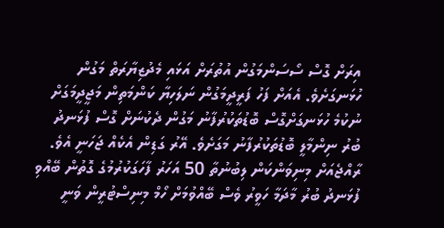އިރަށް ގޮސް ސޯސަންމަގުން އުތުރަށް އަޅައި މެދުޒިޔާރަތް މަގުން ހުޅަނގަށެވެ. އެއަށް ފަހު ފަރީދީމަގުން ނަލަހިޔާ ކަންމަތިން މަޖީދީމަގަށް ނުކުމެ ހުޅަނގަށްގޮސް ބޮޑުތަކުރުފާނު މަގުން ދެކުނަށް ގޮސް ފުޅަނދު ބުރު ނިންމާލީ ބޮޑުތަކުރުފާނު މަގަށެވެ. އޭރު ގަޑިން އެކެއް ޖަހަނީ އެވެ.
ރާއްޖެއަށް މިނިވަންކަން ލިބުނުތާ 50 އަހަރު ފާހަގަކުރުމުގެ ގޮތުން ބޭއްވި ފުޅަނދު ބުރު މާދަމާ ހަވީރު ވެސް ބޭއްވުމަށް ހޯމް މިނިސްޓުރީން ވަނީ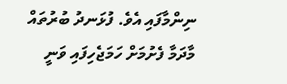ނިންމާފައި އެވެ. ފުޅަނދު ބުރުތައް މާދަމާ ފެށުމަށް ހަމަޖެހިފައި ވަނީ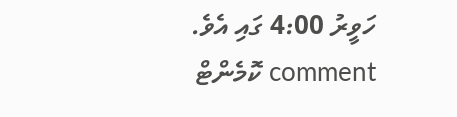ހަވީރު 4:00 ގައި އެވެ.
comment ކޮމެންޓް